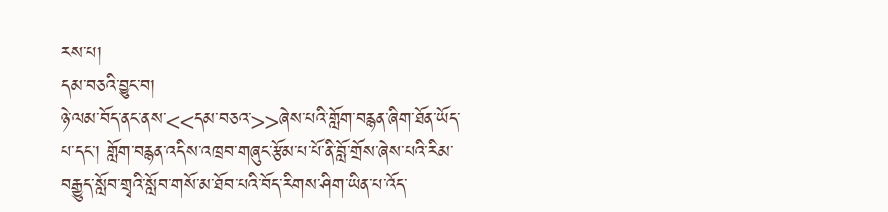རས་པ།
དམ་བཅའི་བྱུང་བ།
ཉེ་ལམ་བོད་ནང་ནས་<<དམ་བཅའ་>>ཞེས་པའི་གློག་བརྙན་ཞིག་ཐོན་ཡོད་པ་དང་། གློག་བརྙན་འདིས་འཁྲབ་གཞུང་རྩོམ་པ་པོ་ནི་བློ་གྲོས་ཞེས་པའི་རིམ་བརྒྱུད་སློབ་གྲྭའི་སློབ་གསོ་མ་ཐོབ་པའི་བོད་རིགས་ཤིག་ཡིན་པ་འོད་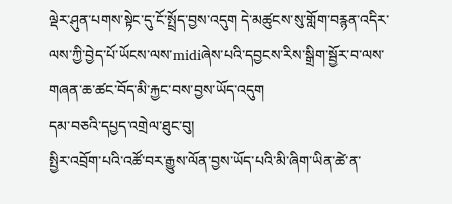ལྡེར་ཤུན་པགས་སྟེང་དུ་ངོ་སྤྲོད་བྱས་འདུག དེ་མཚུངས་སུ་གློག་བརྙན་འདིར་ལས་ཀྱི་བྱེད་པོ་ཡོངས་ལས་midiཞེས་པའི་དབྱངས་རིས་སྒྲིག་སྦྱོར་བ་ལས་གཞན་ཆ་ཚང་བོད་མི་རྐྱང་བས་བྱས་ཡོད་འདུག
དམ་བཅའི་དཔྱད་འགྲེལ་ཐུང་བུ།
སྤྱིར་འབྲོག་པའི་འཚོ་བར་རྒྱུས་ལོན་བྱས་ཡོད་པའི་མི་ཞིག་ཡིན་ཚེ་ན་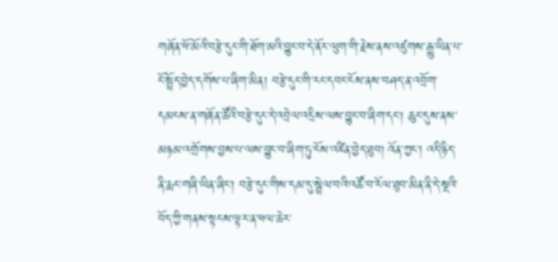གཞོན་ཕོ་མོའི་བརྩེ་དུང་གི་ཐོག་མའི་བྱུང་བ་དེ་ནོར་ལུག་གི་རྗེས་ནས་འཛུགས་རྒྱུ་ཡིན་པ་ངོ་སྤྲོད་བྱེད་དགོས་པ་ཞིག་མིན། བརྩེ་དུང་གི་རང་དབང་ངོས་ནས་བཤད་ན་འབྲོག་དམངས་ན་གཞོན་ཚོའི་བརྩེ་དུང་དེ་འབྲེལ་འདྲིས་ལས་བྱུང་བ་ཞིག་དང་། ཆུང་དུས་ནས་མཉམ་འགྲོགས་བྱས་པ་ལས་བྱུང་བ་ཞིག་ཏུ་ངོས་འཛིན་བྱེད་ཐུབ། འོན་ཀྱང་། འདི་ཉིད་ནི་རྨང་གཞི་ཡིན་ཞིང་། བརྩེ་དུང་གིས་དམ་དུ་སྦྲེལ་བའི་འཚོ་བ་རོལ་ཐུབ་མིན་ནི་དེ་སྔའི་བོད་ཀྱི་གནས་སྟངས་ལྟར་ན་ཕལ་ཆེར་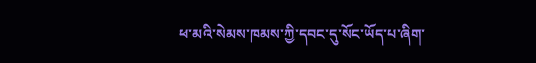ཕ་མའི་སེམས་ཁམས་ཀྱི་དབང་དུ་སོང་ཡོད་པ་ཞིག་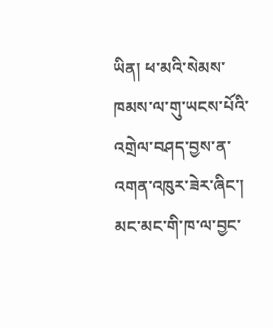ཡིན། ཕ་མའི་སེམས་ཁམས་ལ་གུ་ཡངས་པོའི་འགྲེལ་བཤད་བྱས་ན་འགན་འཁུར་ཟེར་ཞིང་། མང་མང་གི་ཁ་ལ་བྱང་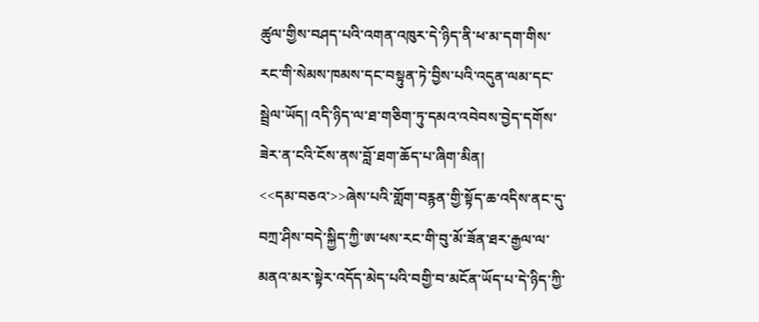ཚུལ་གྱིས་བཤད་པའི་འགན་འཁུར་དེ་ཉིད་ནི་ཕ་མ་དག་གིས་རང་གི་སེམས་ཁམས་དང་བསྟུན་ཏེ་བྱིས་པའི་འདུན་ལམ་དང་སྦྲེལ་ཡོད། འདི་ཉིད་ལ་ཐ་གཅིག་ཏུ་དམའ་འབེབས་བྱེད་དགོས་ཟེར་ན་ངའི་ངོས་ནས་བློ་ཐག་ཆོད་པ་ཞིག་མིན།
<<དམ་བཅའ་>>ཞེས་པའི་གློག་བརྙན་གྱི་སྟོད་ཆ་འདིས་ནང་དུ་བཀྲ་ཤིས་བདེ་སྐྱིད་ཀྱི་ཨ་ཕས་རང་གི་བུ་མོ་ཟོན་ཐར་རྒྱལ་ལ་མནའ་མར་སྟེར་འདོད་མེད་པའི་བགྱི་བ་མངོན་ཡོད་པ་དེ་ཉིད་ཀྱི་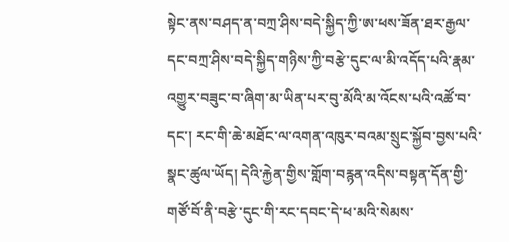སྟེང་ནས་བཤད་ན་བཀྲ་ཤིས་བདེ་སྐྱིད་ཀྱི་ཨ་ཕས་ཟོན་ཐར་རྒྱལ་དང་བཀྲ་ཤིས་བདེ་སྐྱིད་གཉིས་ཀྱི་བརྩེ་དུང་ལ་མི་འདོད་པའི་རྣམ་འགྱུར་བཟུང་བ་ཞིག་མ་ཡིན་པར་བུ་མོའི་མ་འོངས་པའི་འཚོ་བ་དང་། རང་གི་ཆེ་མཐོང་ལ་འགན་འཁུར་བའམ་སྲུང་སྐྱོབ་བྱས་པའི་སྣང་ཚུལ་ཡོད། དེའི་རྐྱེན་གྱིས་གློག་བརྙན་འདིས་བསྟན་དོན་གྱི་གཙོ་བོ་ནི་བརྩེ་དུང་གི་རང་དབང་དེ་ཕ་མའི་སེམས་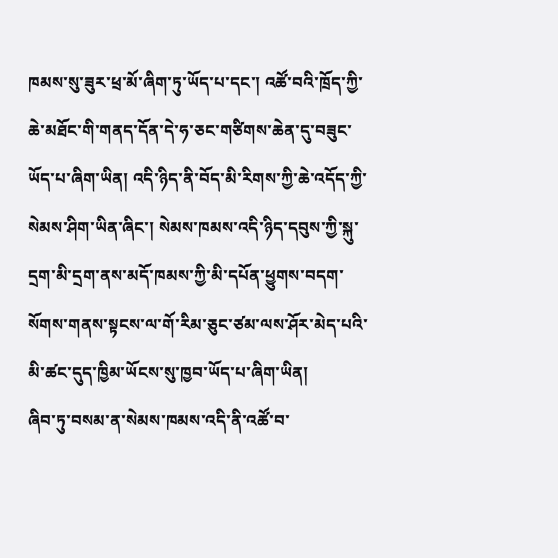ཁམས་སུ་ཟུར་ཕྲ་མོ་ཞིག་ཏུ་ཡོད་པ་དང་། འཚོ་བའི་ཁྲོད་ཀྱི་ཆེ་མཐོང་གི་གནད་དོན་དེ་ཧ་ཅང་གཙིགས་ཆེན་དུ་བཟུང་ཡོད་པ་ཞིག་ཡིན། འདི་ཉིད་ནི་བོད་མི་རིགས་ཀྱི་ཆེ་འདོད་ཀྱི་སེམས་ཤིག་ཡིན་ཞིང་། སེམས་ཁམས་འདི་ཉིད་དབུས་ཀྱི་སྐུ་དྲག་མི་དྲག་ནས་མདོ་ཁམས་ཀྱི་མི་དཔོན་ཕྱུགས་བདག་སོགས་གནས་སྟངས་ལ་གོ་རིམ་ཅུང་ཙམ་ལས་ཤོར་མེད་པའི་མི་ཚང་དུད་ཁྱིམ་ཡོངས་སུ་ཁྱབ་ཡོད་པ་ཞིག་ཡིན།
ཞིབ་ཏུ་བསམ་ན་སེམས་ཁམས་འདི་ནི་འཚོ་བ་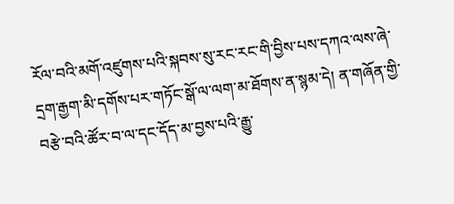རོལ་བའི་མགོ་འཛུགས་པའི་སྐབས་སུ་རང་རང་གི་བྱིས་པས་དཀའ་ལས་ཞེ་དྲག་རྒྱག་མི་དགོས་པར་གཏོང་སྒོ་ལ་ལག་མ་ཐོགས་ན་སྙམ་དེ། ན་གཞོན་གྱི་བརྩེ་བའི་ཚོར་བ་ལ་དང་དོད་མ་བྱས་པའི་རྒྱུ་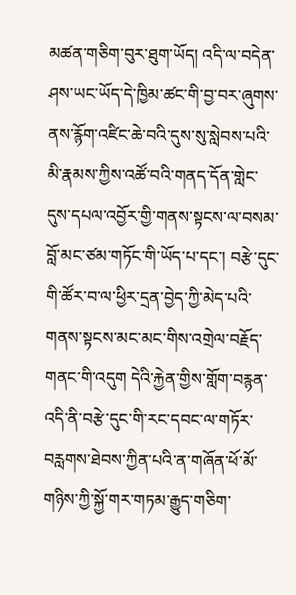མཚན་གཅིག་བུར་ཐུག་ཡོད། འདི་ལ་བདེན་ཤས་ཡང་ཡོད་དེ་ཁྱིམ་ཚང་གི་བྱ་བར་ཞུགས་ནས་རྙོག་འཛིང་ཆེ་བའི་དུས་སུ་སླེབས་པའི་མི་རྣམས་ཀྱིས་འཚོ་བའི་གནད་དོན་གླེང་དུས་དཔལ་འབྱོར་གྱི་གནས་སྟངས་ལ་བསམ་བློ་མང་ཙམ་གཏོང་གི་ཡོད་པ་དང་། བརྩེ་དུང་གི་ཚོར་བ་ལ་ཕྱིར་དྲན་བྱེད་ཀྱི་མེད་པའི་གནས་སྟངས་མང་མང་གིས་འགྲེལ་བརྗོད་གནང་གི་འདུག དེའི་རྐྱེན་གྱིས་གློག་བརྙན་འདི་ནི་བརྩེ་དུང་གི་རང་དབང་ལ་གཏོར་བརླགས་ཐེབས་ཀྱིན་པའི་ན་གཞོན་ཕོ་མོ་གཉིས་ཀྱི་སྐྱོ་གར་གཏམ་རྒྱུད་གཅིག་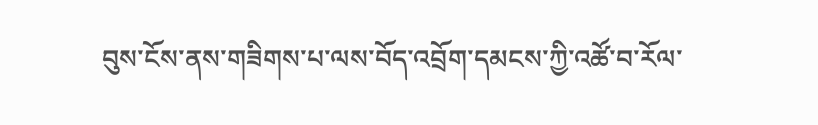བུས་ངོས་ནས་གཟིགས་པ་ལས་བོད་འབྲོག་དམངས་ཀྱི་འཚོ་བ་རོལ་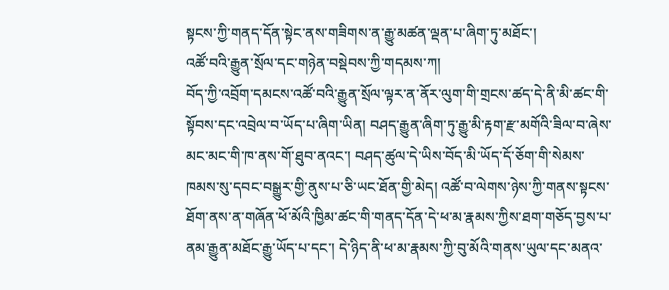སྟངས་ཀྱི་གནད་དོན་སྟེང་ནས་གཟིགས་ན་རྒྱུ་མཚན་ལྡན་པ་ཞིག་ཏུ་མཐོང་།
འཚོ་བའི་རྒྱུན་སྲོལ་དང་གཉེན་བསྡེབས་ཀྱི་གདམས་ཀ།
བོད་ཀྱི་འབྲོག་དམངས་འཚོ་བའི་རྒྱུན་སྲོལ་ལྟར་ན་ནོར་ལུག་གི་གྲངས་ཚད་དེ་ནི་མི་ཚང་གི་སྟོབས་དང་འབྲེལ་བ་ཡོད་པ་ཞིག་ཡིན། བཤད་རྒྱུན་ཞིག་ཏུ་རྒྱུ་མི་རྟག་རྫ་མགོའི་ཟིལ་བ་ཞེས་མང་མང་གི་ཁ་ནས་གོ་ཐུབ་ནའང་། བཤད་ཚུལ་དེ་ཡིས་བོད་མི་ཡོད་དོ་ཅོག་གི་སེམས་ཁམས་སུ་དབང་བསྒྱུར་གྱི་ནུས་པ་ཅི་ཡང་ཐོན་གྱི་མེད། འཚོ་བ་ལེགས་ཉེས་ཀྱི་གནས་སྟངས་ཐོག་ནས་ན་གཞོན་ཕོ་མོའི་ཁྱིམ་ཚང་གི་གནད་དོན་དེ་ཕ་མ་རྣམས་ཀྱིས་ཐག་གཅོད་བྱས་པ་ནམ་རྒྱུན་མཐོང་རྒྱུ་ཡོད་པ་དང་། དེ་ཉིད་ནི་ཕ་མ་རྣམས་ཀྱི་བུ་མོའི་གནས་ཡུལ་དང་མནའ་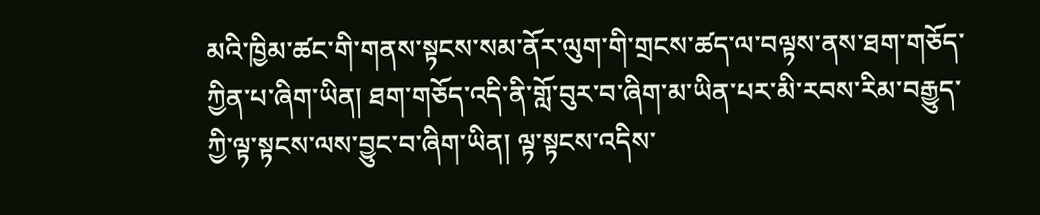མའི་ཁྱིམ་ཚང་གི་གནས་སྟངས་སམ་ནོར་ལུག་གི་གྲངས་ཚད་ལ་བལྟས་ནས་ཐག་གཅོད་ཀྱིན་པ་ཞིག་ཡིན། ཐག་གཅོད་འདི་ནི་གློ་བུར་བ་ཞིག་མ་ཡིན་པར་མི་རབས་རིམ་བརྒྱུད་ཀྱི་ལྟ་སྟངས་ལས་བྱུང་བ་ཞིག་ཡིན། ལྟ་སྟངས་འདིས་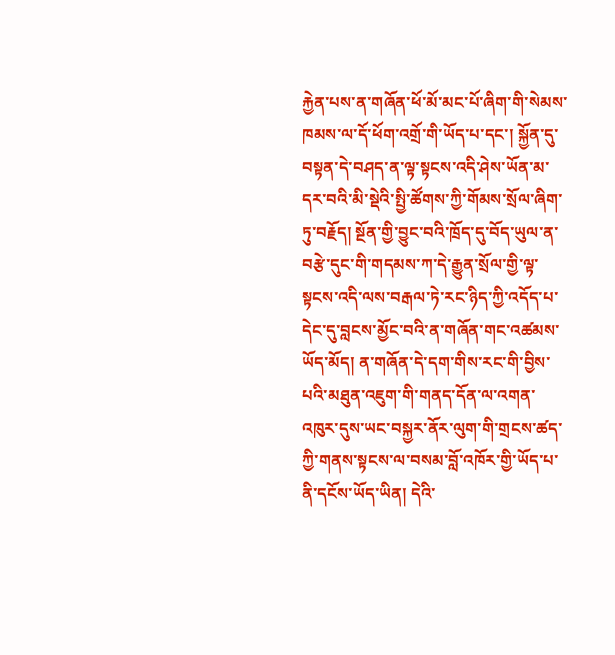རྐྱེན་པས་ན་གཞོན་ཕོ་མོ་མང་པོ་ཞིག་གི་སེམས་ཁམས་ལ་དོ་ཕོག་འགྲོ་གི་ཡོད་པ་དང་། སྐྱོན་དུ་བསྟན་དེ་བཤད་ན་ལྟ་སྟངས་འདི་ཤེས་ཡོན་མ་དར་བའི་མི་སྡེའི་སྤྱི་ཚོགས་ཀྱི་གོམས་སྲོལ་ཞིག་ཏུ་བརྗོད། སྔོན་གྱི་བྱུང་བའི་ཁྲོད་དུ་བོད་ཡུལ་ན་བརྩེ་དུང་གི་གདམས་ཀ་དེ་རྒྱུན་སྲོལ་གྱི་ལྟ་སྟངས་འདི་ལས་བརྒལ་ཏེ་རང་ཉིད་ཀྱི་འདོད་པ་དེང་དུ་བླངས་མྱོང་བའི་ན་གཞོན་གང་འཚམས་ཡོད་མོད། ན་གཞོན་དེ་དག་གིས་རང་གི་བྱིས་པའི་མཐུན་འཇུག་གི་གནད་དོན་ལ་འགན་འཁུར་དུས་ཡང་བསྐྱར་ནོར་ལུག་གི་གྲངས་ཚད་ཀྱི་གནས་སྟངས་ལ་བསམ་བློ་འཁོར་གྱི་ཡོད་པ་ནི་དངོས་ཡོད་ཡིན། དེའི་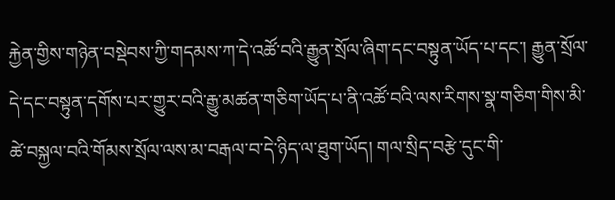རྐྱེན་གྱིས་གཉེན་བསྡེབས་ཀྱི་གདམས་ཀ་དེ་འཚོ་བའི་རྒྱུན་སྲོལ་ཞིག་དང་བསྟུན་ཡོད་པ་དང་། རྒྱུན་སྲོལ་དེ་དང་བསྟུན་དགོས་པར་གྱུར་བའི་རྒྱུ་མཚན་གཅིག་ཡོད་པ་ནི་འཚོ་བའི་ལས་རིགས་སྣ་གཅིག་གིས་མི་ཚེ་བསྐྱལ་བའི་གོམས་སྲོལ་ལས་མ་བརྒལ་བ་དེ་ཉིད་ལ་ཐུག་ཡོད། གལ་སྲིད་བརྩེ་དུང་གི་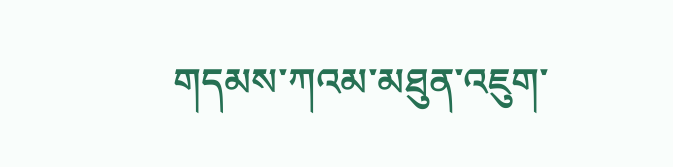གདམས་ཀའམ་མཐུན་འཇུག་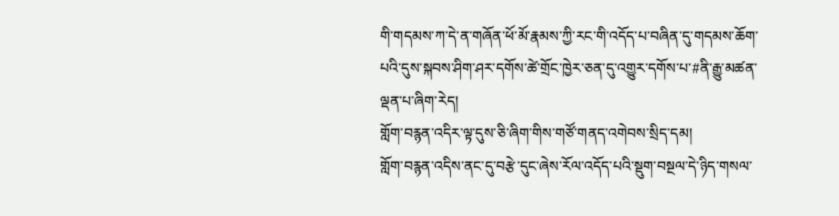གི་གདམས་ཀ་དེ་ན་གཞོན་ཕོ་མོ་རྣམས་ཀྱི་རང་གི་འདོད་པ་བཞིན་དུ་གདམས་ཆོག་པའི་དུས་སྐབས་ཤིག་ཤར་དགོས་ཚེ་གྲོང་ཁྱེར་ཅན་དུ་འགྱུར་དགོས་པ་#ནི་རྒྱུ་མཚན་ལྡན་པ་ཞིག་རེད།
གློག་བརྙན་འདིར་ལྟ་དུས་ཅི་ཞིག་གིས་གཙོ་གནད་འགེབས་སྲིད་དམ།
གློག་བརྙན་འདིས་ནང་དུ་བརྩེ་དུང་ཞེས་རོལ་འདོད་པའི་སྡུག་བསྔལ་དེ་ཉིད་གསལ་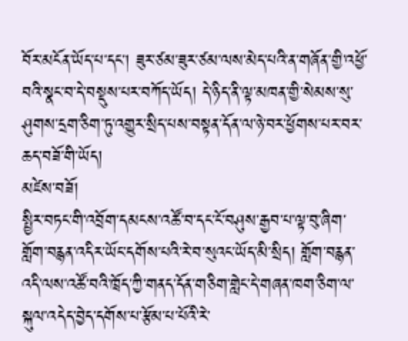བོར་མངོན་ཡོད་པ་དང་། ཟུར་ཙམ་ཟུར་ཙམ་ལས་མེད་པའི་ན་གཞོན་གྱི་འཕྱོ་བའི་སྣང་བ་དེ་བསྡུས་པར་བཀོད་ཡོད། དེ་ཉིད་ནི་ལྟ་མཁན་གྱི་སེམས་སུ་ཤུགས་དྲག་ཅིག་ཏུ་འགྱུར་སྲིད་པས་བསྟན་དོན་ལ་ཉེ་བར་ཕྱོགས་པར་བར་ཆད་བཟོ་གི་ཡོད།
མཛེས་བཟོ།
སྤྱིར་བཏང་གི་འབྲོག་དམངས་འཚོ་བ་དང་ངོ་བཤུས་རྒྱབ་པ་ལྟ་བུ་ཞིག་གློག་བརྙན་འདིར་ཡོང་དགོས་པའི་རེ་བ་སུའང་ཡོད་མི་སྲིད། གློག་བརྙན་འདི་ལས་འཚོ་བའི་ཁྲོད་ཀྱི་གནད་དོན་གཅིག་གླེང་དེ་གཞན་ཁག་ཅིག་ལ་སྐུལ་འདེད་བྱེད་དགོས་པ་རྩོམ་པ་པོའི་རེ་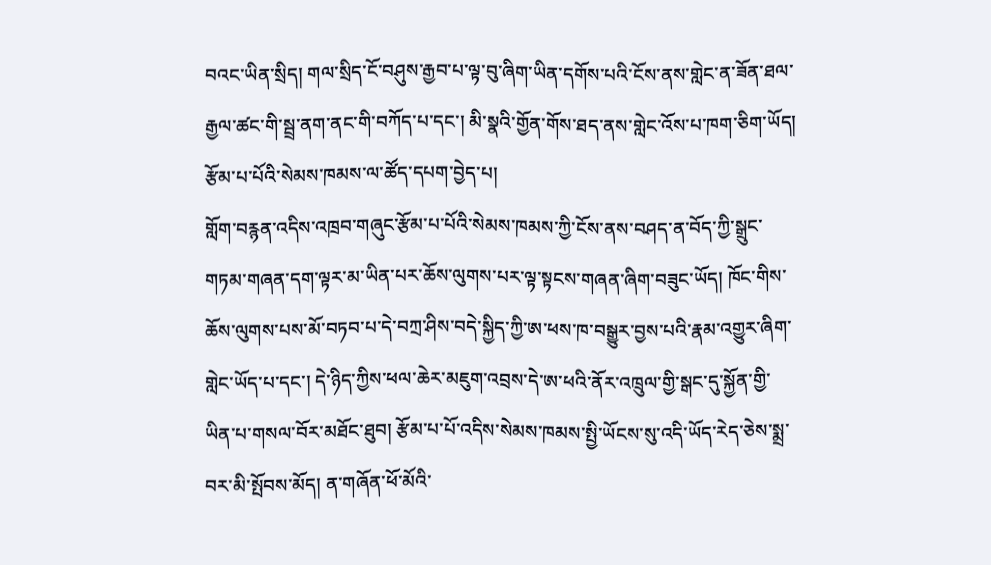བའང་ཡིན་སྲིད། གལ་སྲིད་ངོ་བཤུས་རྒྱབ་པ་ལྟ་བུ་ཞིག་ཡིན་དགོས་པའི་ངོས་ནས་གླེང་ན་ཟོན་ཐལ་རྒྱལ་ཚང་གི་སྦྲ་ནག་ནང་གི་བཀོད་པ་དང་། མི་སྣའི་གྱོན་གོས་ཐད་ནས་གླེང་འོས་པ་ཁག་ཅིག་ཡོད།
རྩོམ་པ་པོའི་སེམས་ཁམས་ལ་ཚོད་དཔག་བྱེད་པ།
གློག་བརྙན་འདིས་འཁྲབ་གཞུང་རྩོམ་པ་པོའི་སེམས་ཁམས་ཀྱི་ངོས་ནས་བཤད་ན་བོད་ཀྱི་སྒྲུང་གཏམ་གཞན་དག་ལྟར་མ་ཡིན་པར་ཆོས་ལུགས་པར་ལྟ་སྟངས་གཞན་ཞིག་བཟུང་ཡོད། ཁོང་གིས་ཆོས་ལུགས་པས་མོ་བཏབ་པ་དེ་བཀྲ་ཤིས་བདེ་སྐྱིད་ཀྱི་ཨ་ཕས་ཁ་བསྒྱུར་བྱས་པའི་རྣམ་འགྱུར་ཞིག་གླེང་ཡོད་པ་དང་། དེ་ཉིད་ཀྱིས་ཕལ་ཆེར་མཇུག་འབྲས་དེ་ཨ་ཕའི་ནོར་འཁྲུལ་གྱི་སྒང་དུ་སྐྱོན་གྱི་ཡིན་པ་གསལ་བོར་མཐོང་ཐུབ། རྩོམ་པ་པོ་འདིས་སེམས་ཁམས་སྤྱི་ཡོངས་སུ་འདི་ཡོད་རེད་ཅེས་སྨྲ་བར་མི་སྤོབས་མོད། ན་གཞོན་ཕོ་མོའི་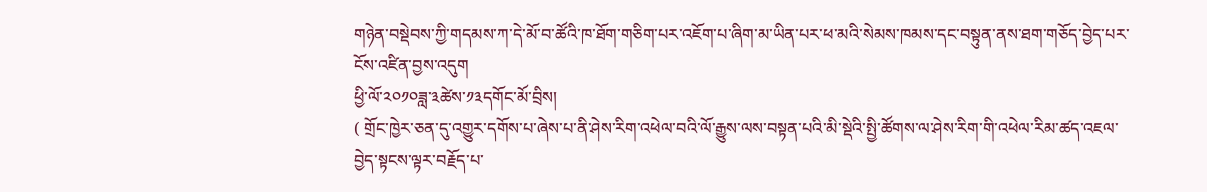གཉེན་བསྡེབས་ཀྱི་གདམས་ཀ་དེ་མོ་བ་ཚོའི་ཁ་ཐོག་གཅིག་པར་འཇོག་པ་ཞིག་མ་ཡིན་པར་ཕ་མའི་སེམས་ཁམས་དང་བསྟུན་ནས་ཐག་གཅོད་བྱེད་པར་ངོས་འཛིན་བྱས་འདུག
ཕྱི་ལོ་༢༠༡༠ཟླ་༣ཚེས་༡༣དགོང་མོ་བྲིས།
( གྲོང་ཁྱེར་ཅན་དུ་འགྱུར་དགོས་པ་ཞེས་པ་ནི་ཤེས་རིག་འཕེལ་བའི་ལོ་རྒྱུས་ལས་བསྟན་པའི་མི་སྡེའི་སྤྱི་ཚོགས་ལ་ཤེས་རིག་གི་འཕེལ་རིམ་ཚད་འཇལ་བྱེད་སྟངས་ལྟར་བརྗོད་པ་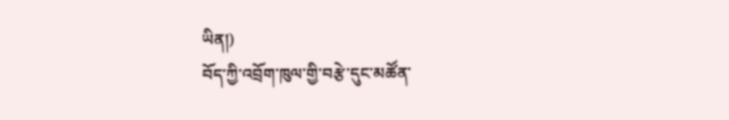ཡིན།)
བོད་ཀྱི་འབྲོག་ཁུལ་གྱི་བརྩེ་དུང་མཚོན་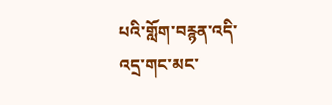པའི་གློག་བརྙན་འདི་འདྲ་གང་མང་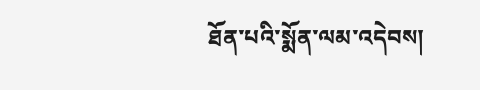ཐོན་པའི་སྨོན་ལམ་འདེབས།